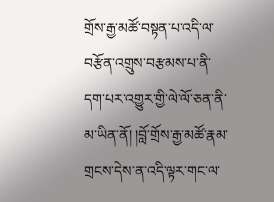གྲོས་རྒྱ་མཚོ་བསྟན་པ་འདི་ལ་བརྩོན་འགྲུས་བརྩམས་པ་ནི་དག་པར་འགྱུར་གྱི་ལེ་ལོ་ཅན་ནི་མ་ཡིན་ནོ། །བློ་གྲོས་རྒྱ་མཚོ་རྣམ་གྲངས་དེས་ན་འདི་ལྟར་གང་ལ་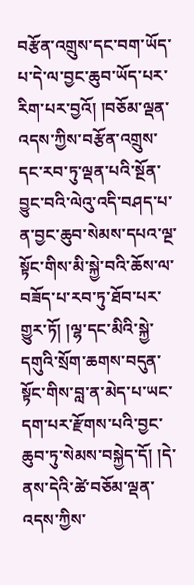བརྩོན་འགྲུས་དང་བག་ཡོད་པ་དེ་ལ་བྱང་ཆུབ་ཡོད་པར་རིག་པར་བྱའོ། །བཅོམ་ལྡན་འདས་ཀྱིས་བརྩོན་འགྲུས་དང་རབ་ཏུ་ལྡན་པའི་སྔོན་བྱུང་བའི་ལེའུ་འདི་བཤད་པ་ན་བྱང་ཆུབ་སེམས་དཔའ་ལྔ་སྟོང་གིས་མི་སྐྱེ་བའི་ཆོས་ལ་བཟོད་པ་རབ་ཏུ་ཐོབ་པར་གྱུར་ཏོ། །ལྷ་དང་མིའི་སྐྱེ་དགུའི་སྲོག་ཆགས་བདུན་སྟོང་གིས་བླ་ན་མེད་པ་ཡང་དག་པར་རྫོགས་པའི་བྱང་ཆུབ་ཏུ་སེམས་བསྐྱེད་དོ། །དེ་ནས་དེའི་ཚེ་བཅོམ་ལྡན་འདས་ཀྱིས་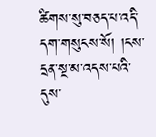ཚིགས་སུ་བཅད་པ་འདི་དག་གསུངས་སོ། །ངས་དྲན་སྔ་མ་འདས་པའི་དུས་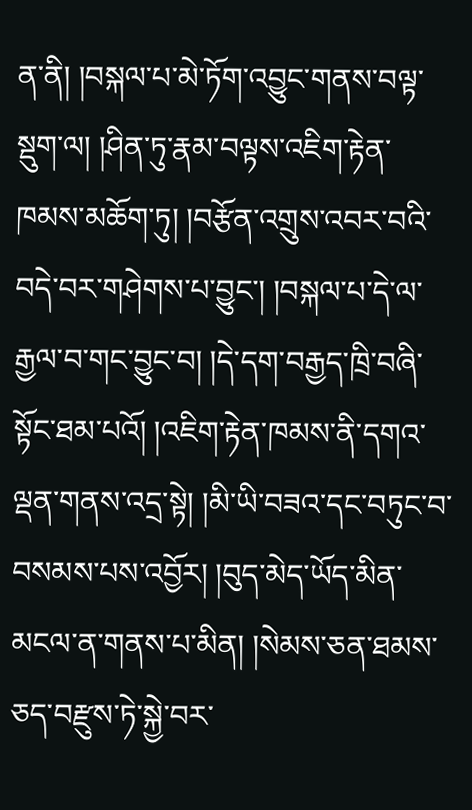ན་ནི། །བསྐལ་པ་མེ་ཏོག་འབྱུང་གནས་བལྟ་སྡུག་ལ། །ཤིན་ཏུ་རྣམ་བལྟས་འཇིག་རྟེན་ཁམས་མཆོག་ཏུ། །བརྩོན་འགྲུས་འབར་བའི་བདེ་བར་གཤེགས་པ་བྱུང་། །བསྐལ་པ་དེ་ལ་རྒྱལ་བ་གང་བྱུང་བ། །དེ་དག་བརྒྱད་ཁྲི་བཞི་སྟོང་ཐམ་པའོ། །འཇིག་རྟེན་ཁམས་ནི་དགའ་ལྡན་གནས་འདྲ་སྟེ། །མི་ཡི་བཟའ་དང་བཏུང་བ་བསམས་པས་འབྱོར། །བུད་མེད་ཡོད་མིན་མངལ་ན་གནས་པ་མིན། །སེམས་ཅན་ཐམས་ཅད་བརྫུས་ཏེ་སྐྱེ་བར་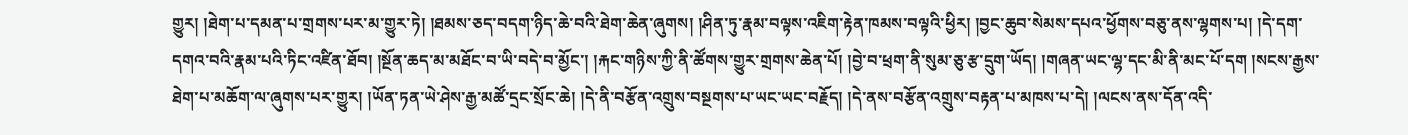གྱུར། །ཐེག་པ་དམན་པ་གྲགས་པར་མ་གྱུར་ཏེ། །ཐམས་ཅད་བདག་ཉིད་ཆེ་བའི་ཐེག་ཆེན་ཞུགས། །ཤིན་ཏུ་རྣམ་བལྟས་འཇིག་རྟེན་ཁམས་བལྟའི་ཕྱིར། །བྱང་ཆུབ་སེམས་དཔའ་ཕྱོགས་བཅུ་ནས་ལྷགས་པ། །དེ་དག་དགའ་བའི་རྣམ་པའི་ཏིང་འཛིན་ཐོབ། །སྔོན་ཆད་མ་མཐོང་བ་ཡི་བདེ་བ་མྱོང་། །རྐང་གཉིས་ཀྱི་ནི་ཚོགས་གྱུར་གྲགས་ཆེན་པོ། །བྱེ་བ་ཕྲག་ནི་སུམ་ཅུ་རྩ་དྲུག་ཡོད། །གཞན་ཡང་ལྷ་དང་མི་ནི་མང་པོ་དག །སངས་རྒྱས་ཐེག་པ་མཆོག་ལ་ཞུགས་པར་གྱུར། །ཡོན་ཏན་ཡེ་ཤེས་རྒྱ་མཚོ་དྲང་སྲོང་ཆེ། །དེ་ནི་བརྩོན་འགྲུས་བསྔགས་པ་ཡང་ཡང་བརྗོད། །དེ་ནས་བརྩོན་འགྲུས་བརྟན་པ་མཁས་པ་དེ། །ལངས་ནས་དོན་འདི་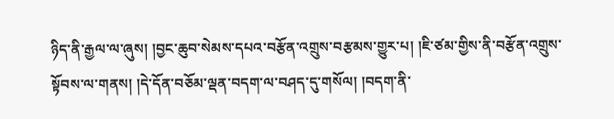ཉིད་ནི་རྒྱལ་ལ་ཞུས། །བྱང་ཆུབ་སེམས་དཔའ་བརྩོན་འགྲུས་བརྩམས་གྱུར་པ། །ཇི་ཙམ་གྱིས་ནི་བརྩོན་འགྲུས་སྟོབས་ལ་གནས། །དེ་དོན་བཅོམ་ལྡན་བདག་ལ་བཤད་དུ་གསོལ། །བདག་ནི་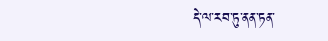དེ་ལ་རབ་ཏུ་ནན་ཏན་